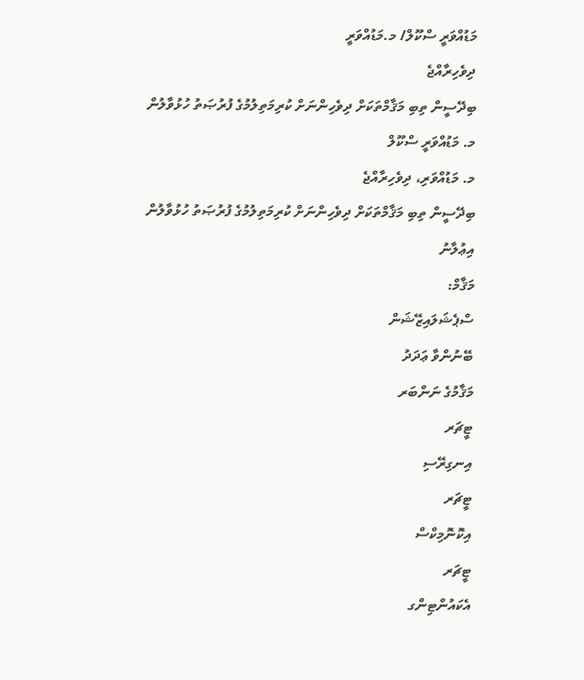މަޑުއްވަރީ ސްކޫލް/ މ.މަޑުއްވަރީ
ދިވެހިރާއްޖެ
ބިދޭސީން ތިބި މަޤާމްތަކަށް ދިވެހިންނަށް ކުރިމަތިލުމުގެ ފުރުޞަތު ހުޅުވާލުން
މ. މަޑުއްވަރީ ސްކޫލް
މ. މަޑުއްވަރި، ދިވެހިރާއްޖެ
ބިދޭސީން ތިބި މަޤާމްތަކަށް ދިވެހިންނަށް ކުރިމަތިލުމުގެ ފުރުޞަތު ހުޅުވާލުން
އިޢުލާނު
މަޤާމް:
ސްޕެޝަލައިޒޭޝަން
ބޭނުންވާ ޢަދަދު
މަޤާމުގެ ނަންބަރ
ޓީޗަރ
އިނގިރޭސި
ޓީޗަރ
އިކޮނޮމިކްސް
ޓީޗަރ
އެކައުންޓިންގ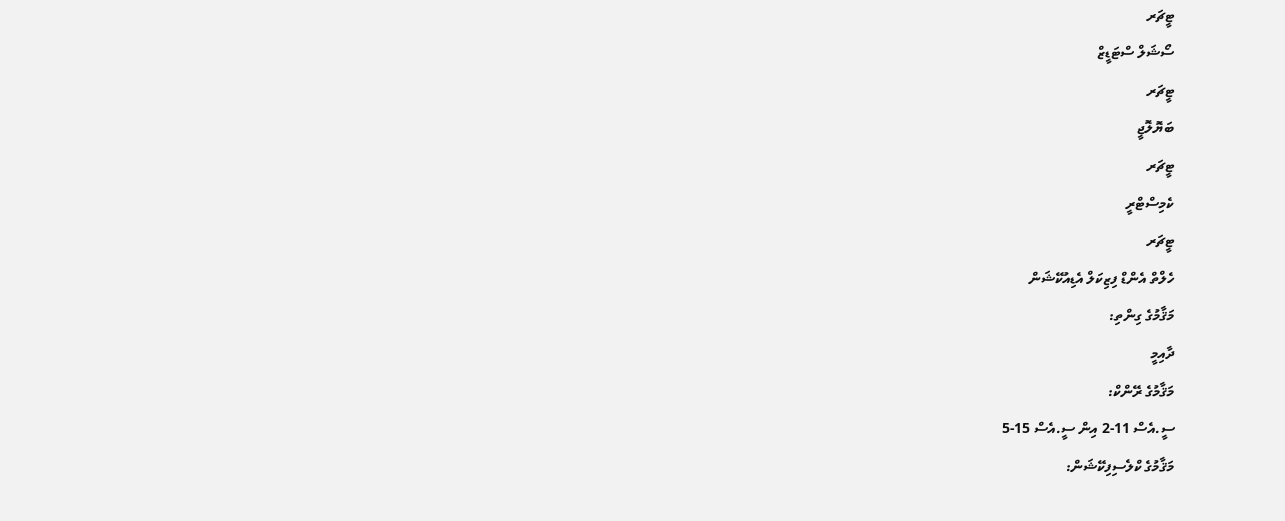ޓީޗަރ
ސޯޝަލް ސްޓަޑީޒް
ޓީޗަރ
ބަޔޮލޮޖީ
ޓީޗަރ
ކެމިސްޓްރީ
ޓީޗަރ
ހެލްތް އެންޑް ފިޒިކަލް އެޑިއުކޭޝަން
މަޤާމުގެ ގިންތި:
ދާއިމީ
މަޤާމުގެ ރޭންކް:
ސީ.އެސް 11-2 އިން ސީ.އެސް 15-5
މަޤާމުގެ ކްލެސިފިކޭޝަން: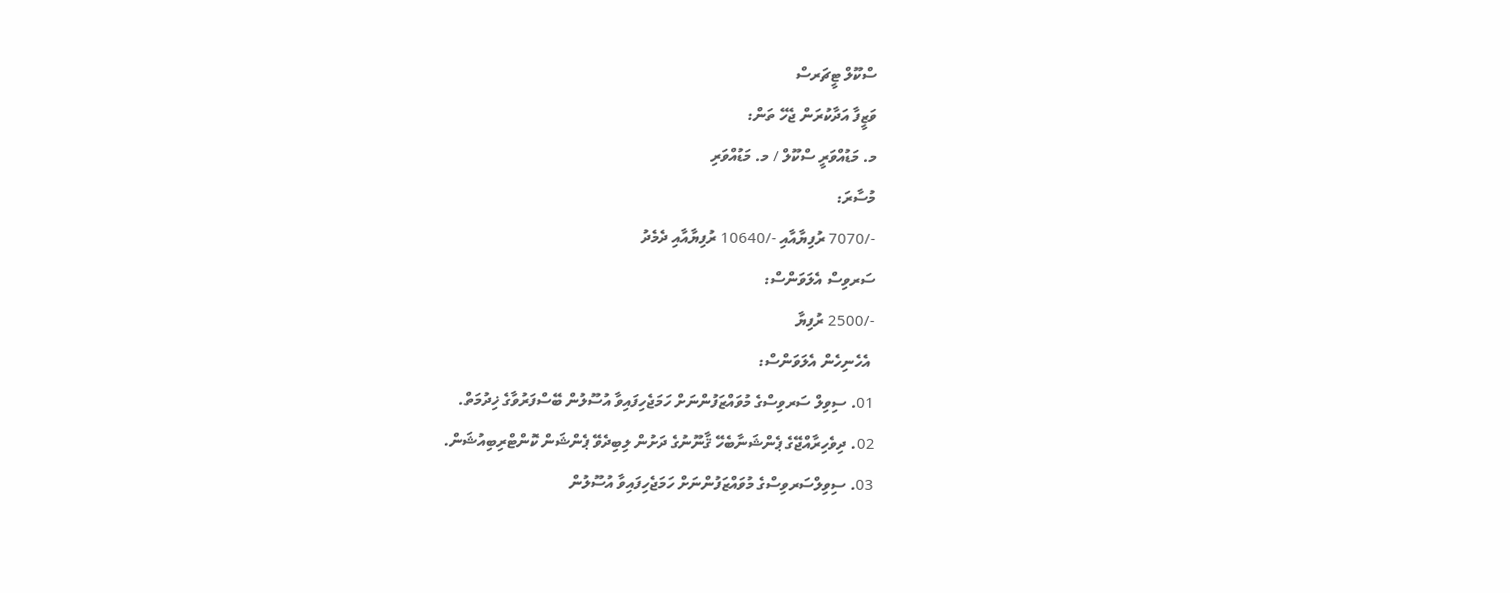ސްކޫލް ޓީޗަރސް
ވަޒީފާ އަދާކުރަން ޖެހޭ ތަން:
މ. މަޑުއްވަރީ ސްކޫލް / މ. މަޑުއްވަރި
މުސާރަ:
-/7070 ރުފިޔާއާއި -/10640 ރުފިޔާއާއި ދެމެދު
ސަރވިސް އެލަވަންސް:
-/2500 ރުފިޔާ
 އެހެނިހެން އެލަވަންސް:
01. ސިވިލް ސަރވިސްގެ މުވައްޒަފުންނަށް ހަމަޖެހިފައިވާ އުސޫލުން ބޭސްފަރުވާގެ ޚިދުމަތް.
02. ދިވެހިރާއްޖޭގެ ޕެންޝަނާބެހޭ ޤާނޫނުގެ ދަށުން ލިބިދެވޭ ޕެންޝަން ކޮންޓްރިބިއުޝަން.
03. ސިވިލްސަރވިސްގެ މުވައްޒަފުންނަށް ހަމަޖެހިފައިވާ އުސޫލުން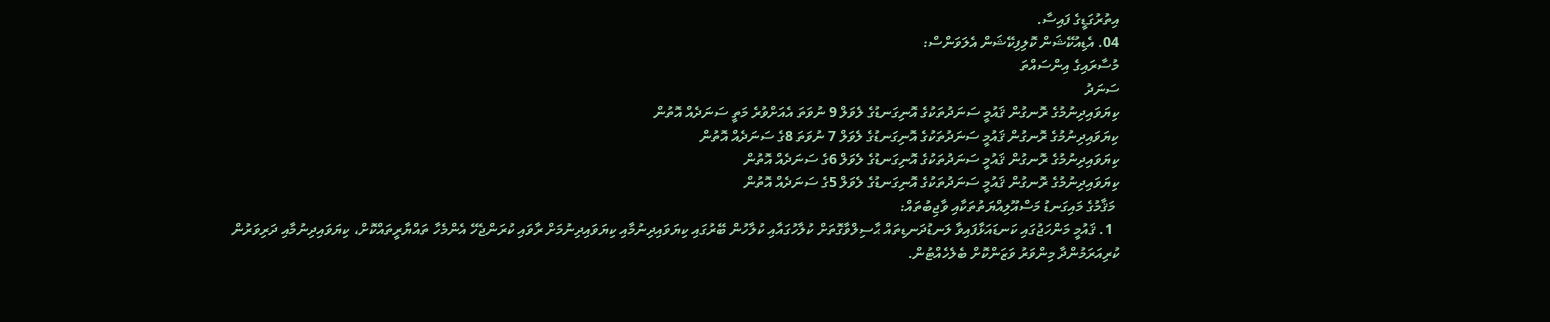އިތުރުގަޑީގެ ފައިސާ.
04. އެޑިއުކޭޝަން ކޮލިފިކޭޝަން އެލަވަންސް:
މުސާރައިގެ އިންސައްތަ
ސަނަދު
ކިޔަވައިދިނުމުގެ ރޮނގުން ޤައުމީ ސަނަދުތަކުގެ އޮނިގަނޑުގެ ލެވަލް 9 ނުވަތަ އެއަށްވުރެ މަތީ ސަނަދެއް އޮތުން
ކިޔަވައިދިނުމުގެ ރޮނގުން ޤައުމީ ސަނަދުތަކުގެ އޮނިގަނޑުގެ ލެވަލް 7 ނުވަތަ 8ގެ ސަނަދެއް އޮތުން
ކިޔަވައިދިނުމުގެ ރޮނގުން ޤައުމީ ސަނަދުތަކުގެ އޮނިގަނޑުގެ ލެވަލް 6ގެ ސަނަދެއް އޮތުން
ކިޔަވައިދިނުމުގެ ރޮނގުން ޤައުމީ ސަނަދުތަކުގެ އޮނިގަނޑުގެ ލެވަލް 5ގެ ސަނަދެއް އޮތުން
 މަޤާމުގެ މައިގަނޑު މަސްއޫލިއްޔަތުތަކާއި ވާޖިބުތައް:
  1. ޤައުމީ މަންހަޖުގައި ކަނޑައަޅާފައިވާ ލަނޑުދަނޑިތައް ޙާސިލްވާގޮތަށް ކުލާހުގައާއި ކުލާހުން ބޭރުގައި ކިޔަވައިދިނުމާއި ކިޔަވައިދިނުމަށް ރާވައި ކުރަންޖެހޭ އެންމެހާ ތައްޔާރީތައްކޮށް، ކިޔަވައިދިނުމާއި ދަރިވަރުން ކުރިއަރަމުންދާ މިންވަރު ވަޒަންކޮށް ބެލެހެއްޓުން.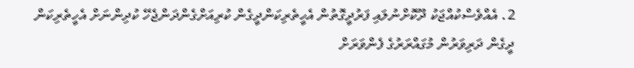2. އެއްވެސްކުއްޖަކު ދޫކޮށްނުލައި ފަރުދީގޮތުން އެހީތެރިކަންދީގެން ކުރިއަށްގެންދަންޖެހޭ ކުދިންނަށް އެހީތެރިކަން ދީގެން ދަރިވަރުން މުގައްރަރުގެ ފެންވަރަށް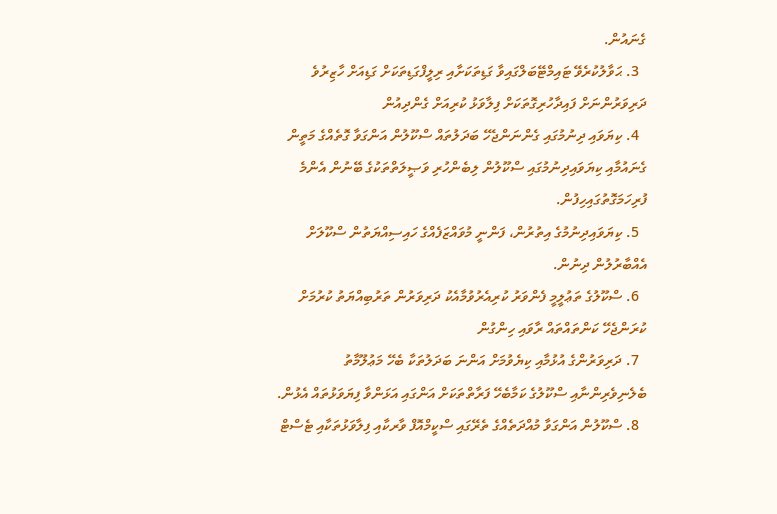ގެނައުން.
  3. ޙަވާލުކުރެވޭ ޓައިމްޓޭބަލްގައިވާ ގަޑިތަކަށާއި ރިލީފްގަޑިތަކަށް ގަޑިއަށް ހާޒިރުވެ ދަރިވަރުންނަށް ފައިދާހުރިގޮތަކަށް ފިލާވަޅު ކުރިއަށް ގެންދިއުން
  4. ކިޔަވައި ދިނުމުގައި ގެންނަންޖެހޭ ބަދަލުތައް ސްކޫލުން އަންގަވާ ގޮތެއްގެ މަތީން ގެނައުމާއި ކިޔަވައިދިނުމުގައި ސްކޫލުން ލިބެންހުރި ވަޞީލަތްތަކުގެ ބޭނުން އެންމެ ފުރިހަމަގޮތުގައިހިފުން.
  5. ކިޔަވައިދިނުމުގެ އިތުރުން، ފަންނީ މުވައްޒަފެއްގެ ހައިސިއްޔަތުން ސްކޫލަށް އެއްބާރުލުން ދިނުން.
  6. ސްކޫލުގެ ތަޢުލީމީ ފެންވަރު ކުރިއެރުވުމާއެކު ދަރިވަރުން ތަރުބިއްޔަތު ކުރުމަށް ކުރަންޖެހޭ ކަންތައްތައް ރާވައި ހިންގުން
  7. ދަރިވަރުންގެ އުޅުމާއި ކިޔެވުމަށް އަންނަ ބަދަލުތަކާ ބެހޭ މަޢުލޫމާތު ބެލެނިވެރިންނާއި ސްކޫލުގެ ކަމާބެހޭ ފަރާތްތަކަށް އަންގައި އަޅަންވާ ފިޔަވަޅުތައް އެޅުން.
  8. ސްކޫލުން އަންގަވާ މުއްދަތެއްގެ ތެރޭގައި ސްކީމްއޮފް ވާރކާއި ފިލާވަޅުތަކާއި ޓެސްޓް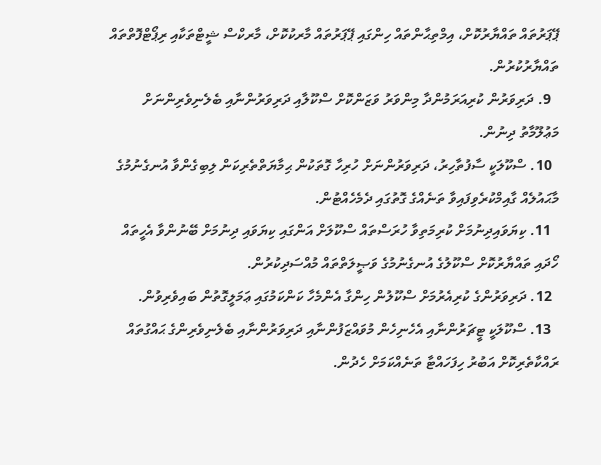ޕޭޕަރުތައް ތައްޔާރުކޮށް، އިމްތިޙާންތައް ހިންގައި ޕޭޕަރުތައް މާރކުކޮށް، މާރކްސް ޝީޓްތަކާއި ރިޕޯޓްފޮތްތައް ތައްޔާރުކުރުން.
  9. ދަރިވަރުން ކުރިއަރަމުންދާ މިންވަރު ވަޒަންކޮށް ސްކޫލާއި ދަރިވަރުންނާއި ބެލެނިވެރިންނަށް މަޢުލޫމާތު ދިނުން.
  10. ސްކޫލަކީ ސާފުތާހިރު، ދަރިވަރުންނަށް ހުރިހާ ގޮތަކުން ޙިމާޔަތްތެރިކަން ލިބިގެންވާ އުނގެނުމުގެ މާޙައުލެއް ގާއިމްކުރެވިފައިވާ ތަނެއްގެ ގޮތުގައި ދެމެހެއްޓުން.
  11. ކިޔަވައިދިނުމަށް ކުރިމަތިވާ ހުރަސްތައް ސްކޫލަށް އަންގައި ކިޔަވައި ދިނުމަށް ބޭނުންވާ އެހީތައް ހޯދައި ތައްޔާރުކޮށް ސްކޫލުގެ އުނގެނުމުގެ ވަޞީލަތްތައް މުއްސަދިކުރުން.
  12. ދަރިވަރުންގެ ކުރިއެރުމަށް ސްކޫލުން ހިންގާ އެންމެހާ ކަންކަމުގައި ޢަމަލީގޮތުން ބައިވެރިވުން.
  13. ސްކޫލަކީ ޓީޗަރުންނާއި އެހެނިހެން މުވައްޒަފުންނާއި ދަރިވަރުންނާއި ބެލެނިވެރިންގެ ޙައްގުތައް ރައްކާތެރިކޮށް އަބުރު ހިފަހައްޓާ ތަނެއްކަމަށް ހެދުން.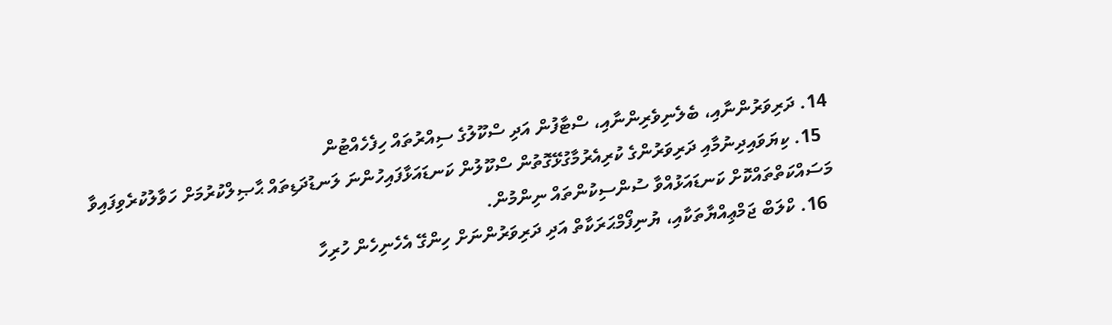14. ދަރިވަރުންނާއި، ބެލެނިވެރިންނާއި، ސްޓާފުން އަދި ސްކޫލުގެ ސިއްރުތައް ހިފެހެއްޓުން
  15. ކިޔަވައިދިނުމާއި ދަރިވަރުންގެ ކުރިއެރުމާގުޅޭގޮތުން ސްކޫލުން ކަނޑައަޅާފައިހުންނަ ލަނޑުދަޑިތައް ޙާޞިލްކުރުމަށް ހަވާލުކުރެވިފައިވާ މަސައްކަތްތައްކޮށް ކަނޑައަޅުއްވާ ސުންސިކުންތައް ނިންމުން.
  16. ކްލަބް ޖަމްޢިއްޔާތަކާއި، ޔުނިފޯމްޙަރަކާތް އަދި ދަރިވަރުންނަށް ހިންގޭ އެހެނިހެން ހުރިހާ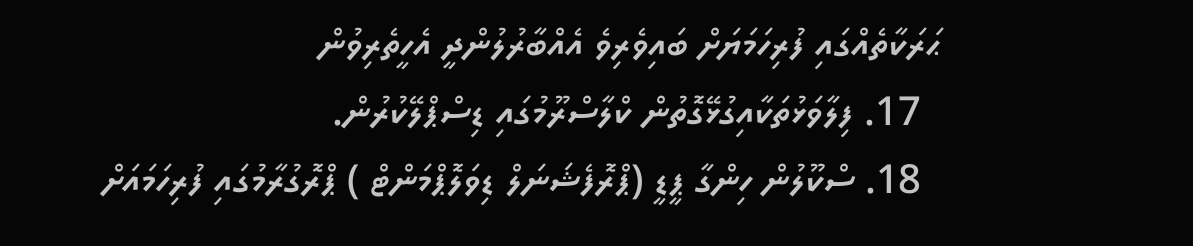ޙަރަކާތެއްގައި ފުރިހަމަޔަށް ބައިވެރިވެ އެއްބާރުލުންދީ އެހީތެރިވުން
  17. ފިލާވަޅުތަކާއިގުޅޭގޮތުން ކްލާސްރޫމުގައި ޑިސްޕްލޭކުރުން.
  18. ސްކޫލުން ހިންގާ ޕީޑީ (ޕްރޮފެޝަނަލް ޑިވަލޮޕްމަންޓް ) ޕްރޮގުރާމުގައި ފުރިހަމައަށް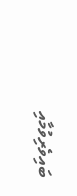ބައިވެރިވުމާއި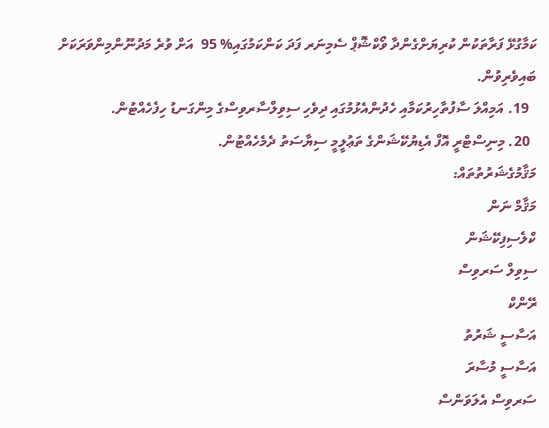ކަމާގުޅޭ ފަރާތަކުން ކުރިޔަށްގެންދާ ވޯކްޝޮޕް ސެމިނަރ ފަދަ ކަންކަމުގައި% 95  އަށް ވުރެ މަދުނޫންމިންވަރަކަށް ބައިވެރިވުން.
  19. އަމިއްލަ ސާފުތާހިރުކަމާއި ހެދުންއެޅުމުގައި ދިވެހި ސިވިލްސާރވިސްގެ މިންގަނޑު ހިފެހެއްޓުން.
  20. މިނިސްޓްރީ އޮފް އެޑިޔުކޭޝަންގެ ތަޢުލީމީ ސިޔާސަތު ދެމެހެއްޓުން.
މަޤާމުގެޝަރުތުތައް:
މަޤާމް ނަން
ކްލެސިފިކޭޝަން
ސިވިލް ސަރވިސް
ރޭންކް
އަސާސީ ޝަރުތު
އަސާސީ މުސާރަ
ސަރވިސް އެލަވަންސް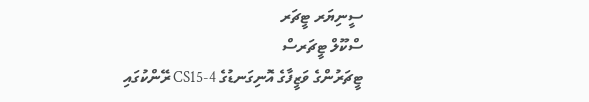ސީނިޔަރ ޓީޗަރ
ސްކޫލް ޓީޗަރސް
ޓީޗަރުންގެ ވަޒީފާގެ އޮނިގަނޑުގެ CS15-4 ރޭންކުގައި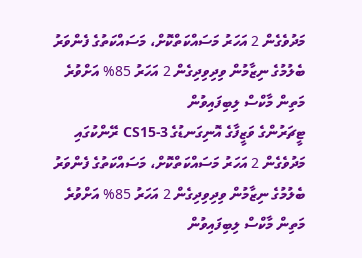މަދުވެގެން 2 އަހަރު މަސައްކަތްކޮށް، މަސައްކަތުގެ ފެންވަރު ބެލުމުގެ ނިޒާމުން ވިދިވިދިގެން 2 އަހަރު 85% އަށްވުރެ މަތިން މާކްސް ލިބިފައިވުން
ޓީޗަރުންގެ ވަޒީފާގެ އޮނިގަނޑުގެ CS15-3 ރޭންކުގައި މަދުވެގެން 2 އަހަރު މަސައްކަތްކޮށް، މަސައްކަތުގެ ފެންވަރު ބެލުމުގެ ނިޒާމުން ވިދިވިދިގެން 2 އަހަރު 85% އަށްވުރެ މަތިން މާކްސް ލިބިފައިވުން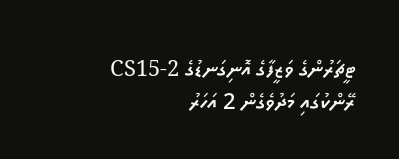ޓީޗަރުންގެ ވަޒީފާގެ އޮނިގަނޑުގެ CS15-2 ރޭންކުގައި މަދުވެގެން 2 އަހަރު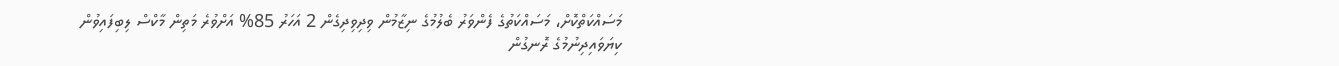މަސައްކަތްކޮށް، މަސައްކަތުގެ ފެންވަރު ބެލުމުގެ ނިޒާމުން ވިދިވިދިގެން 2 އަހަރު 85% އަށްވުރެ މަތިން މާކްސް ލިބިފައިވުން
ކިޔަވައިދިނުމުގެ ރޮނގުން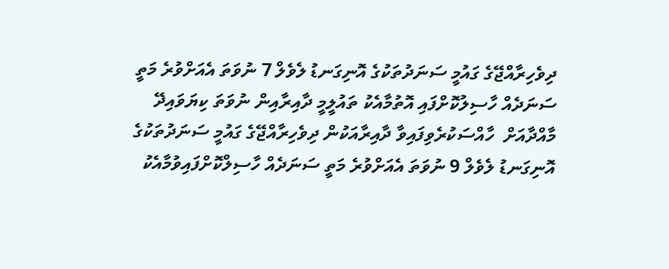ދިވެހިރާއްޖޭގެ ގައުމީ ސަނަދުތަކުގެ އޮނިގަނޑު ލެވެލް 7 ނުވަތަ އެއަށްވުރެ މަތީ ސަނަދެއް ހާސިލުކޮށްފައި އޮތުމާއެކު ތައުލީމީ ދާއިރާއިން ނުވަތަ ކިޔަވައިދޭ މާއްދާއަށް  ހާއްސަކުރެވިފައިވާ ދާއިރާއަކުން ދިވެހިރާއްޖޭގެ ގައުމީ ސަނަދުތަކުގެ އޮނިގަނޑު ލެވެލް 9 ނުވަތަ އެއަށްވުރެ މަތީ ސަނަދެއް ހާސިލްކޮށްފައިވުމާއެކު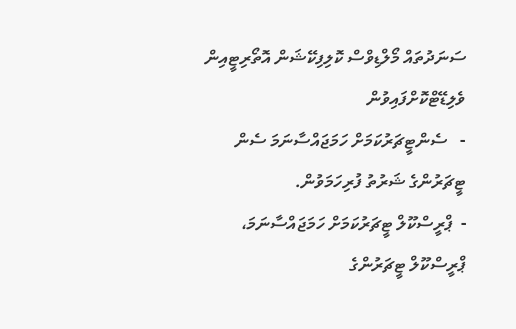ސަނަދުތައް މޯލްޑިވްސް ކޮލިފިކޭޝަން އޮތޯރިޓީއިން ވެލިޑޭޓްކޮށްފައިވުން
-   ސެންޓީޗަރުކަމަށް ހަމަޖައްސާނަމަ ސެން ޓީޗަރުންގެ ޝަރުތު ފުރިހަމަވުން.
-  ޕްރީސްކޫލް ޓީޗަރުކަމަށް ހަމަޖައްސާނަމަ، ޕްރީސްކޫލް ޓީޗަރުންގެ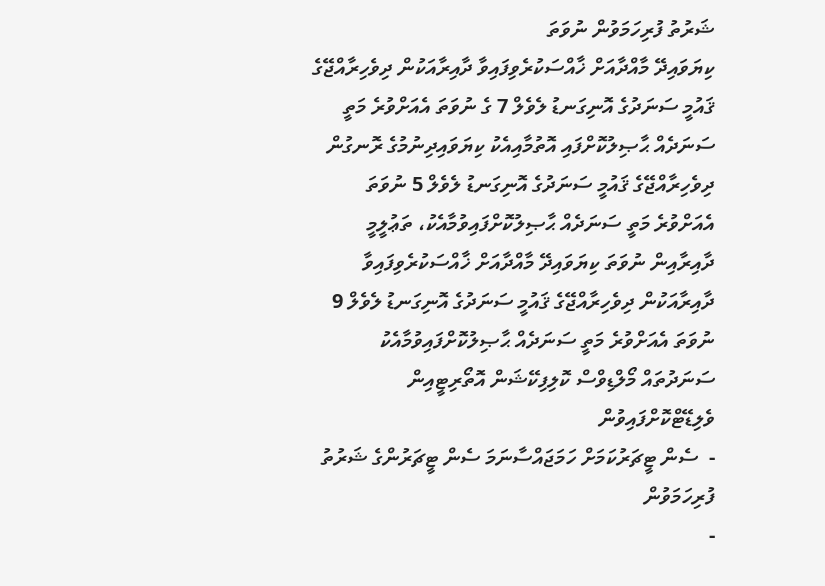ޝަރުތު ފުރިހަމަވުން ނުވަތަ
ކިޔަވައިދޭ މާއްދާއަށް ޚާއްސަކުރެވިފައިވާ ދާއިރާއަކުން ދިވެހިރާއްޖޭގެ ޤައުމީ ސަނަދުގެ އޮނިގަނޑު ލެވެލް 7 ގެ ނުވަތަ އެއަށްވުރެ މަތީ ސަނަދެއް ޙާޞިލުކޮށްފައި އޮތުމާއިއެކު ކިޔަވައިދިނުމުގެ ރޮނގުން ދިވެހިރާއްޖޭގެ ޤައުމީ ސަނަދުގެ އޮނިގަނޑު ލެވެލް 5 ނުވަތަ އެއަށްވުރެ މަތީ ސަނަދެއް ޙާޞިލުކޮށްފައިވުމާއެކު، ތަޢުލީމީ ދާއިރާއިން ނުވަތަ ކިޔަވައިދޭ މާއްދާއަށް ޚާއްސަކުރެވިފައިވާ ދާއިރާއަކުން ދިވެހިރާއްޖޭގެ ޤައުމީ ސަނަދުގެ އޮނިގަނޑު ލެވެލް 9 ނުވަތަ އެއަށްވުރެ މަތީ ސަނަދެއް ޙާޞިލުކޮށްފައިވުމާއެކު ސަނަދުތައް މޯލްޑިވްސް ކޮލިފިކޭޝަން އޮތޯރިޓީއިން ވެލިޑޭޓްކޮށްފައިވުން
-  ސެން ޓީޗަރުކަމަށް ހަމަޖައްސާނަމަ ސެން ޓީޗަރުންގެ ޝަރުތު ފުރިހަމަވުން
-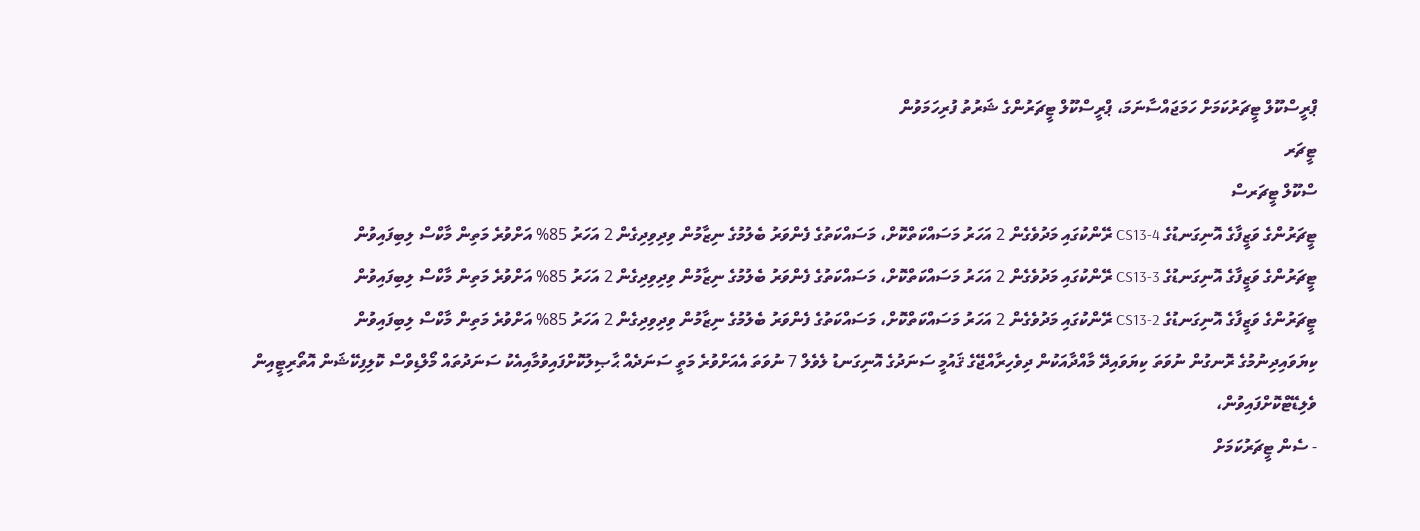ޕްރީސްކޫލް ޓީޗަރުކަމަށް ހަމަޖައްސާނަމަ، ޕްރީސްކޫލް ޓީޗަރުންގެ ޝަރުތު ފުރިހަމަވުން
ޓީޗަރ
ސްކޫލް ޓީޗަރސް
ޓީޗަރުންގެ ވަޒީފާގެ އޮނިގަނޑުގެ CS13-4 ރޭންކުގައި މަދުވެގެން 2 އަހަރު މަސައްކަތްކޮށް، މަސައްކަތުގެ ފެންވަރު ބެލުމުގެ ނިޒާމުން ވިދިވިދިގެން 2 އަހަރު 85% އަށްވުރެ މަތިން މާކްސް ލިބިފައިވުން
ޓީޗަރުންގެ ވަޒީފާގެ އޮނިގަނޑުގެ CS13-3 ރޭންކުގައި މަދުވެގެން 2 އަހަރު މަސައްކަތްކޮށް، މަސައްކަތުގެ ފެންވަރު ބެލުމުގެ ނިޒާމުން ވިދިވިދިގެން 2 އަހަރު 85% އަށްވުރެ މަތިން މާކްސް ލިބިފައިވުން
ޓީޗަރުންގެ ވަޒީފާގެ އޮނިގަނޑުގެ CS13-2 ރޭންކުގައި މަދުވެގެން 2 އަހަރު މަސައްކަތްކޮށް، މަސައްކަތުގެ ފެންވަރު ބެލުމުގެ ނިޒާމުން ވިދިވިދިގެން 2 އަހަރު 85% އަށްވުރެ މަތިން މާކްސް ލިބިފައިވުން
ކިޔަވައިދިނުމުގެ ރޮނގުން ނުވަތަ ކިޔަވައިދޭ މާއްދާއަކުން ދިވެހިރާއްޖޭގެ ޤައުމީ ސަނަދުގެ އޮނިގަނޑު ލެވެލް 7 ނުވަތަ އެއަށްވުރެ މަތީ ސަނަދެއް ޙާޞިލުކޮށްފައިވުމާއިއެކު ސަނަދުތައް މޯލްޑިވްސް ކޮލިފިކޭޝަން އޮތޯރިޓީއިން ވެލިޑޭޓްކޮށްފައިވުން،
- ސެން ޓީޗަރުކަމަށް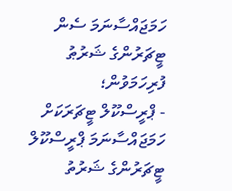ހަމަޖައްސާނަމަ ސެން ޓީޗަރުންގެ ޝަރުޠު ފުރިހަމަވުން؛
- ޕްރީސްކޫލް ޓީޗަރަކަށް ހަމަޖައްސާނަމަ ޕްރީސްކޫލް ޓީޗަރުންގެ ޝަރުތު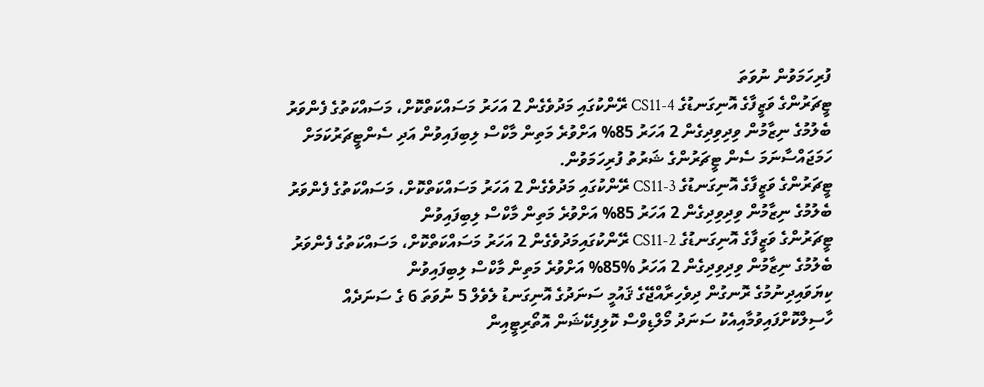ފުރިހަމަވުން ނުވަތަ
ޓީޗަރުންގެ ވަޒީފާގެ އޮނިގަނޑުގެ CS11-4 ރޭންކުގައި މަދުވެގެން 2 އަހަރު މަސައްކަތްކޮށް، މަސައްކަތުގެ ފެންވަރު ބެލުމުގެ ނިޒާމުން ވިދިވިދިގެން 2 އަހަރު 85% އަށްވުރެ މަތިން މާކްސް ލިބިފައިވުން އަދި ސެންޓީޗަރުކަމަށް ހަމަޖައްސާނަމަ ސެން ޓީޗަރުންގެ ޝަރުތު ފުރިހަމަވުން.
ޓީޗަރުންގެ ވަޒީފާގެ އޮނިގަނޑުގެ CS11-3 ރޭންކުގައި މަދުވެގެން 2 އަހަރު މަސައްކަތްކޮށް، މަސައްކަތުގެ ފެންވަރު ބެލުމުގެ ނިޒާމުން ވިދިވިދިގެން 2 އަހަރު 85% އަށްވުރެ މަތިން މާކްސް ލިބިފައިވުން
ޓީޗަރުންގެ ވަޒީފާގެ އޮނިގަނޑުގެ CS11-2 ރޭންކުގައިމަދުވެގެން 2 އަހަރު މަސައްކަތްކޮށް، މަސައްކަތުގެ ފެންވަރު ބެލުމުގެ ނިޒާމުން ވިދިވިދިގެން 2 އަހަރު %85% އަށްވުރެ މަތިން މާކްސް ލިބިފައިވުން
ކިޔަވައިދިނުމުގެ ރޮނގުން ދިވެހިރާއްޖޭގެ ޤައުމީ ސަނަދުގެ އޮނިގަނޑު ލެވެލް 5 ނުވަތަ 6 ގެ ސަނަދެއް ހާސިލްކޮށްފައިވުމާއިއެކު ސަނަދު މޯލްޑިވްސް ކޮލިފިކޭޝަން އޮތޯރިޓީއިން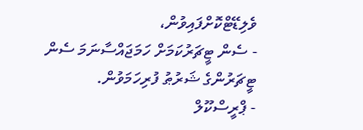ވެލިޑޭޓްކޮށްފައިވުން،
- ސެން ޓީޗަރުކަމަށް ހަމަޖައްސާނަމަ ސެން ޓީޗަރުންގެ ޝަރުޠު ފުރިހަމަވުން.
- ޕްރީސްކޫލް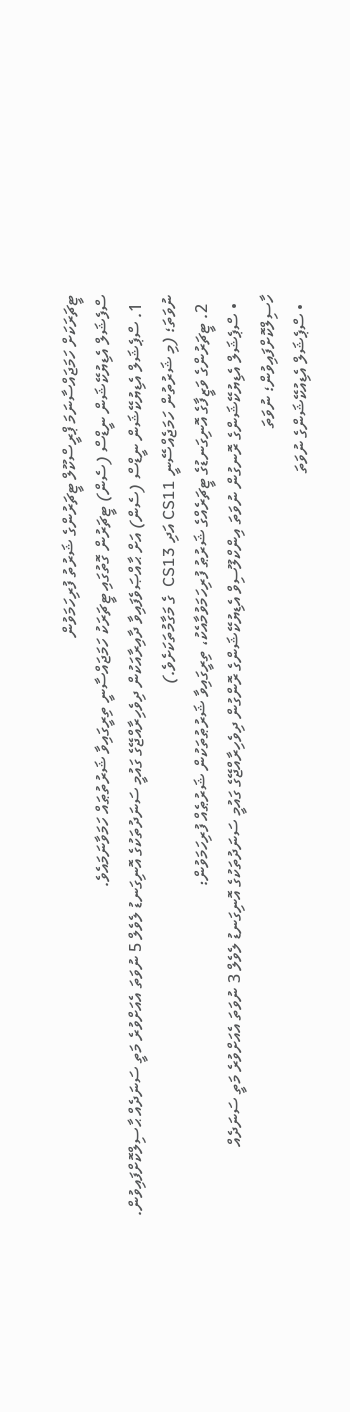ޓީޗަރަކަށް ހަމަޖައްސާނަމަ ޕްރީސްކޫލް ޓީޗަރުންގެ ޝަރުތު ފުރިހަމަވުން
ސްފެޝަލް އެޑިޔުކޭޝަން ނީޑްސް (ސެން) ޓީޗަރުން ގޮތުގައި ޓީޗަރަކު ހަމަޖައްސާނީ ތިރީގައިވާ ޝަރުތުޠައް ހަމަވާނަމައެވެ.
  1. ސްޕެޝަލް އެޑިޔުކޭޝަން ނީޑްސް (ސެން) އަށް ޙާއްޞަވެފައިވާ ދާއިރާއަކުން ދިވެހިރާއްޖޭގެ ގައުމީ ސަނަދުތަކުގެ އޮނިގަނޑު ލެވެލް 5 ނުވަތަ އެއަށްވުރެ މަތީ ސަނަދެއް ޙާސިލްކޮށްފައިވުން. ނުވަތަ؛ (މި ޝަރުތުން ހަމަޖެއްސޭނީ CS11 އަދި CS13  ގެ މަގާމުތަކަށެވެ.)
  2. ޓީޗަރުންގެ ވަޒީފާގެ އޮނިގަނޑުގެ ޓީޗަރެއްގެ ޝަރުޠު ފުރިހަމަވުމާއެކު، ތިރީގައިވާ ޝަރުޠުތަކުން ޝަރުޠެއް ފުރިހަމަވުން:
  • ސްޕެޝަލް އެޑިޔުކޭޝަންގެ ރޮނގުން ނުވަތަ އިންކްލޫސިވް އެޑިޔުކޭޝަންގެ ރޮންގުން ދިވެހިރާއްޖޭގެ ގައުމީ ސަނަދުތަކުގެ އޮނިގަނޑު ލެވެލް 3 ނުވަތަ އެއަށްވުރެ މަތީ ސަނަދެއް ހާސިލްކޮށްފައިވުން؛ ނުވަތަ
  • ސްޕެޝަލް އެޑިއުކޭޝަންގެ ނުވަތަ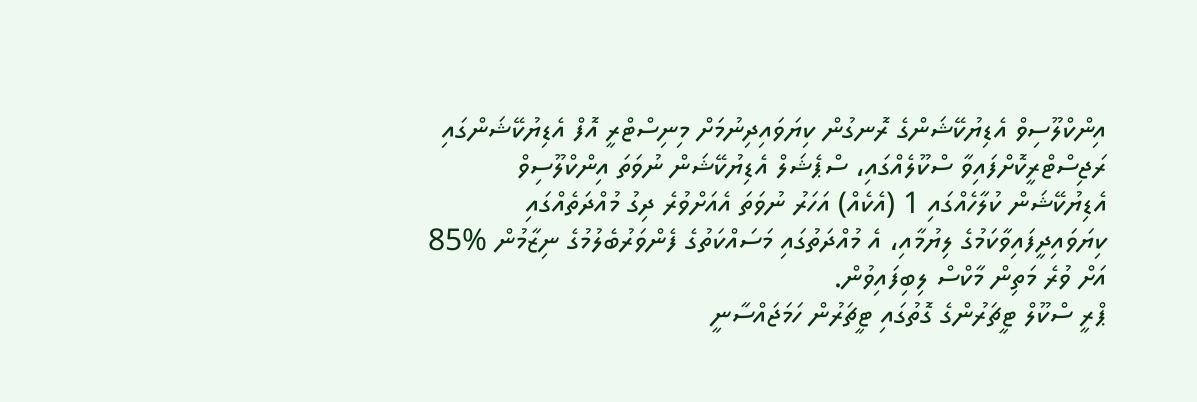އިންކްލޫސިވް އެޑިޔުކޭޝަންގެ ރޮނގުން ކިޔަވައިދިނުމަށް މިނިސްޓްރީ އޮފް އެޑިޔުކޭޝަންގައި ރަޖިސްޓްރީކޮށްފައިވާ ސްކޫލެއްގައި، ސްޕެޝަލް އެޑިޔުކޭޝަން ނުވަތަ އިންކްލޫސިވް އެޑިޔުކޭޝަން ކުލާހެއްގައި 1 (އެކެއް) އަހަރު ނުވަތަ އެއަށްވުރެ ދިގު މުއްދަތެއްގައި ކިޔަވައިދީފައިވާކަމުގެ ލިޔުމާއި، އެ މުއްދަތުގައި މަސައްކަތުގެ ފެންވަރުބެލުމުގެ ނިޒާމުން %85 އަށް ވުރެ މަތިން މާކްސް ލިބިފައިވުން.
ޕްރީ ސްކޫލް ޓީޗަރުންގެ ގޮތުގައި ޓީޗަރުން ހަމަޖައްސާނީ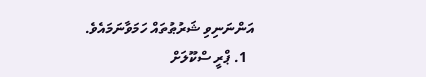އަންނަނިވި ޝަރުޠުތައް ހަމަވާނަމައެވެ.
  1. ޕްރީ ސްކޫލަށް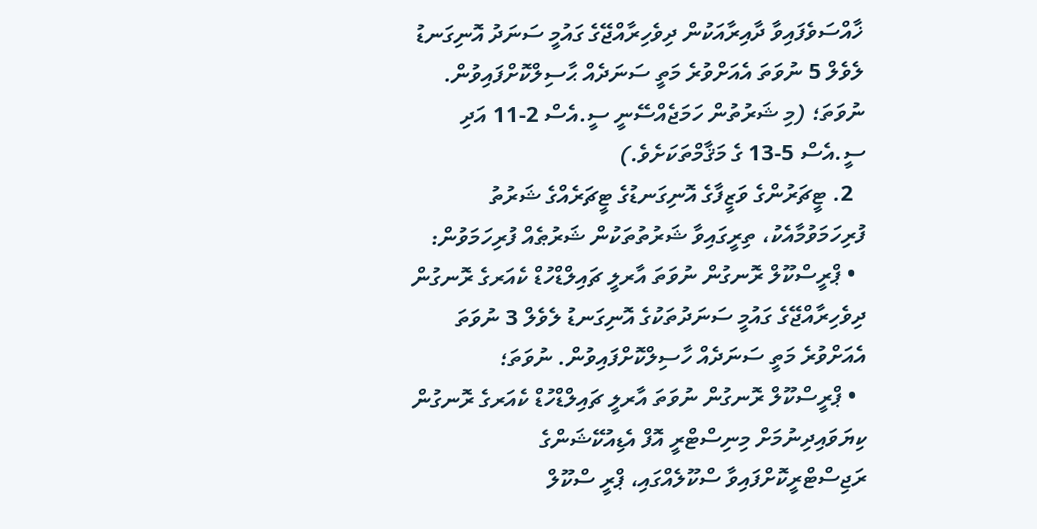ޚާއްސަވެފައިވާ ދާއިރާއަކުން ދިވެހިރާއްޖޭގެ ގައުމީ ސަނަދު އޮނިގަނޑު ލެވެލް 5 ނުވަތަ އެއަށްވުރެ މަތީ ސަނަދެއް ޙާސިލްކޮށްފައިވުން. ނުވަތަ؛ (މި ޝަރުތުން ހަމަޖެއްސޭނީ ސީ.އެސް 2-11 އަދި ސީ.އެސް 5-13 ގެ މަޤާމްތަކަށެވެ.)
  2. ޓީޗަރުންގެ ވަޒީފާގެ އޮނިގަނޑުގެ ޓީޗަރެއްގެ ޝަރުތު ފުރިހަމަވުމާއެކު، ތިރީގައިވާ ޝަރުތުތަކުން ޝަރުޠެއް ފުރިހަމަވުން:
  • ޕްރީސްކޫލް ރޮނގުން ނުވަތަ އާރލީ ޗައިލްޑްހުޑް ކެއަރގެ ރޮނގުން ދިވެހިރާއްޖޭގެ ގައުމީ ސަނަދުތަކުގެ އޮނިގަނޑު ލެވެލް 3 ނުވަތަ އެއަށްވުރެ މަތީ ސަނަދެއް ހާސިލްކޮށްފައިވުން. ނުވަތަ؛
  • ޕްރީސްކޫލް ރޮނގުން ނުވަތަ އާރލީ ޗައިލްޑްހުޑް ކެއަރގެ ރޮނގުން ކިޔަވައިދިނުމަށް މިނިސްޓްރީ އޮފް އެޑިއުކޭޝަންގެ ރަޖިސްޓްރީކޮށްފައިވާ ސްކޫލެއްގައި، ޕްރީ ސްކޫލް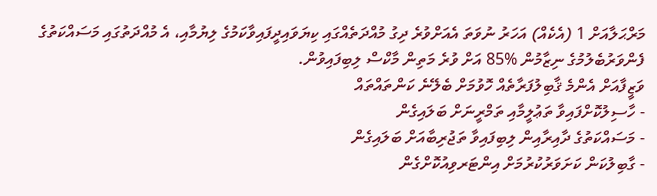މަރްޙަލާއަށް 1 (އެކެއް) އަހަރު ނުވަތަ އެއަށްވުރެ ދިގު މުއްދަތެއްގައި ކިޔަވައިދީފައިވާކަމުގެ ލިޔުމާއި، އެ މުއްދަތުގައި މަސައްކަތުގެ ފެންވަރުބެލުމުގެ ނިޒާމުން %85 އަށް ވުރެ މަތިން މާކްސް ލިބިފައިވުން.
ވަޒީފާއަށް އެންމެ ޤާބިލުފަރާތެއް ހޮވުމަށް ބެލޭނެ ކަންތައްތައް
- ހާސިލުކޮށްފައިވާ ތަޢުލީމާއި ތަމްރީނަށް ބަލައިގެން
- މަސައްކަތުގެ ދާއިރާއިން ލިބިފައިވާ ތަޖުރިބާއަށް ބަލައިގެން
- ގާބިލުކަން ކަށަވަރުކުރުމަށް އިންޓަރވިއުކޮށްގެން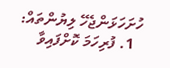ހުށަހަޅަންޖެހޭ ލިޔުންތައް:
  1. ފުރިހަމަ ކޮށްފައިވާ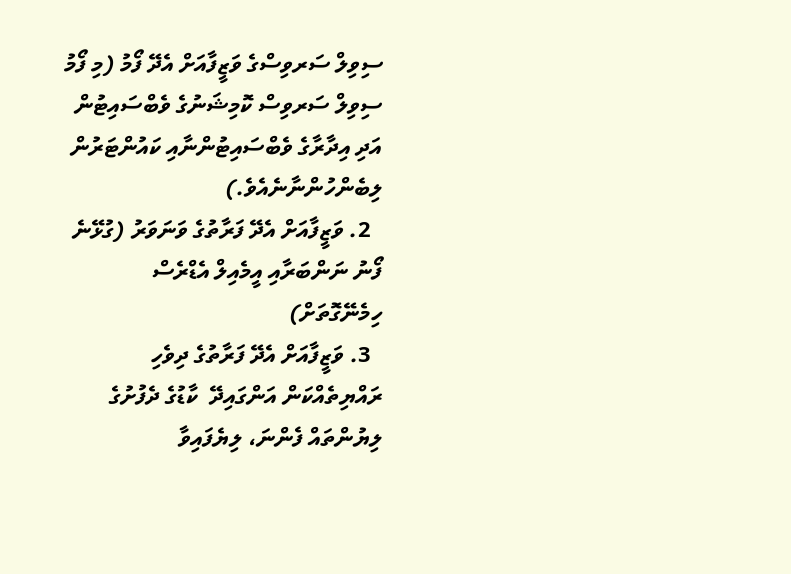ސިވިލް ސަރވިސްގެ ވަޒީފާއަށް އެދޭ ފޯމު (މި ފޯމު ސިވިލް ސަރވިސް ކޮމިޝަނުގެ ވެބްސައިޓުން އަދި އިދާރާގެ ވެބްސައިޓުންނާއި ކައުންޓަރުން ލިބެންހުންނާނެއެވެ.)
  2. ވަޒީފާއަށް އެދޭ ފަރާތުގެ ވަނަވަރު (ގުޅޭނެ ފޯނު ނަންބަރާއި އީމެއިލް އެޑްރެސް ހިމެނޭގޮތަށް)
  3. ވަޒީފާއަށް އެދޭ ފަރާތުގެ ދިވެހި ރައްޔިތެއްކަން އަންގައިދޭ  ކާޑުގެ ދެފުށުގެ ލިޔުންތައް ފެންނަ، ލިޔެފައިވާ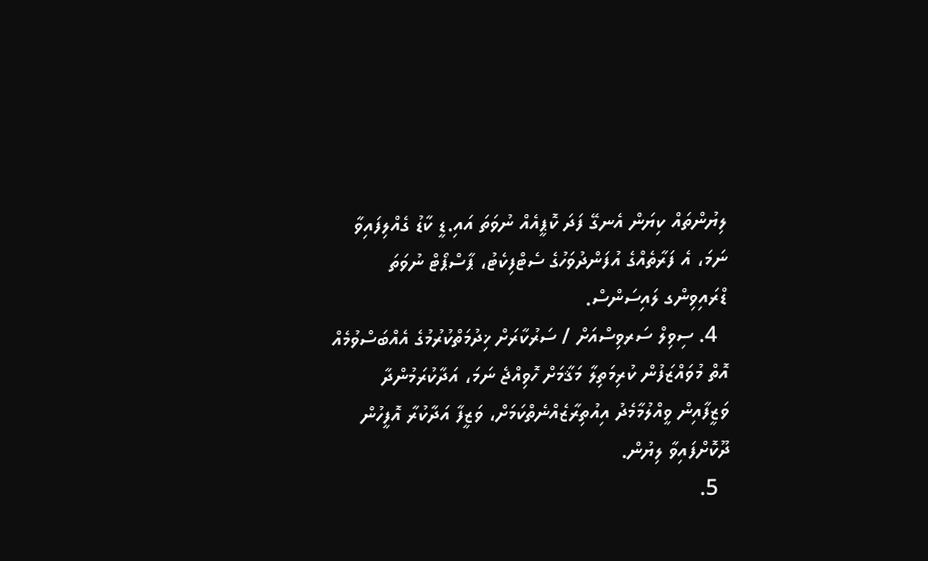ލިޔުންތައް ކިޔަން އެނގޭ ފަދަ ކޮޕީއެއް ނުވަތަ އައި.ޑީ ކާޑު ގެއްލިފައިވާ ނަމަ، އެ ފަރާތެއްގެ އުފަންދުވަހުގެ ސެޓްފިކެޓު، ޕާސްޕޯޓް ނުވަތަ ޑްރައިވިންގ ލައިސަންސް.
  4. ސިވިލް ސަރވިސްއަށް / ސަރުކާރަށް ޚިދުމަތްކުރުމުގެ އެއްބަސްވުމެއް އޮތް މުވައްޒަފުން ކުރިމަތިލާ މަޤާމަށް ހޮވިއްޖެ ނަމަ، އަދާކުރަމުންދާ ވަޒީފާއިން ވީއްލުމާމެދު އިއުތިރާޒެއްނެތްކަމަށް، ވަޒީފާ އަދާކުރާ އޮފީހުން ދޫކޮށްފައިވާ ލިޔުން.
  5.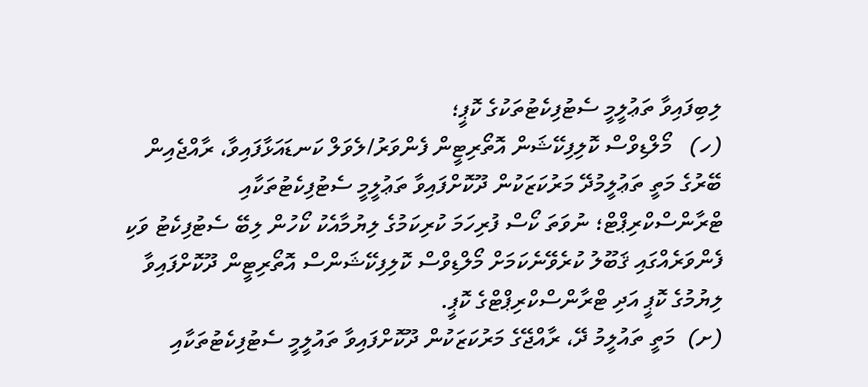ލިބިފައިވާ ތަޢުލީމީ ސެޓުފިކެޓުތަކުގެ ކޮޕީ؛
(ހ)   މޯލްޑިވްސް ކޮލިފިކޭޝަން އޮތޯރިޓީން ފެންވަރު/ލެވަލް ކަނޑައަޅާފައިވާ، ރާއްޖެއިން ބޭރުގެ މަތީ ތަޢުލީމުދޭ މަރުކަޒަކުން ދޫކޮށްފައިވާ ތަޢުލީމީ ސެޓުފިކެޓުތަކާއި ޓްރާންސްކްރިޕްޓް؛ ނުވަތަ ކޯސް ފުރިހަމަ ކުރިކަމުގެ ލިޔުމާއެކު ކޯހުން ލިބޭ ސެޓުފިކެޓު ވަކި ފެންވަރެއްގައި ޤަބޫލު ކުރެވޭނެކަމަށް މޯލްޑިވްސް ކޮލިފިކޭޝަންސް އޮތޯރިޓީން ދޫކޮށްފައިވާ ލިޔުމުގެ ކޮޕީ އަދި ޓްރާންސްކްރިޕްޓްގެ ކޮޕީ.
(ށ)  މަތީ ތައުލީމު ދޭ، ރާއްޖޭގެ މަރުކަޒަކުން ދޫކޮށްފައިވާ ތައުލީމީ ސެޓުފިކެޓުތަކާއި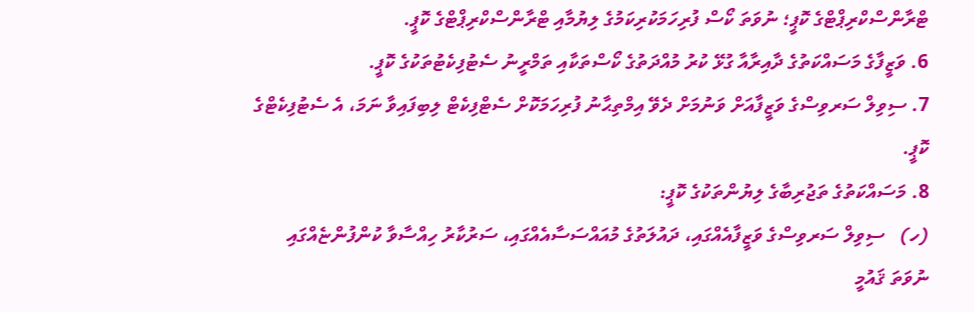ޓްރާންސްކްރިޕްޓްގެ ކޮޕީ؛ ނުވަތަ ކޯސް ފުރިހަމަކުރިކަމުގެ ލިޔުމާއި ޓްރާންސްކްރިޕްޓްގެ ކޮޕީ.
6. ވަޒީފާގެ މަސައްކަތުގެ ދާއިރާއާ ގުޅޭ ކުރު މުއްދަތުގެ ކޯސްތަކާއި ތަމްރީނު ސެޓުފިކެޓުތަކުގެ ކޮޕީ.
7. ސިވިލް ސަރވިސްގެ ވަޒީފާއަށް ވަނުމަށް ދެވޭ އިމްތިޙާނު ފުރިހަމަކޮށް ސެޓްފިކެޓް ލިބިފައިވާ ނަމަ، އެ ސެޓުފިކެޓްގެ ކޮޕީ.
8. މަސައްކަތުގެ ތަޖުރިބާގެ ލިޔުންތަކުގެ ކޮޕީ:
(ހ)   ސިވިލް ސަރވިސްގެ ވަޒީފާއެއްގައި، ދައުލަތުގެ މުއައްސަސާއެއްގައި، ސަރުކާރު ހިއްސާވާ ކުންފުންޏެއްގައި ނުވަތަ ޤައުމީ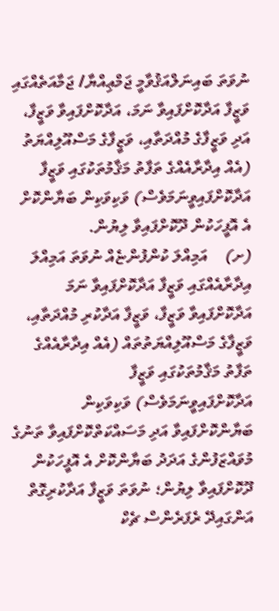ނުވަތަ ބައިނަލްއަޤުވާމީ ޖަމްޢިއްޔާ/ ޖަމާއަތެއްގައި ވަޒީފާ އަދާކޮށްފައިވާ ނަމަ، އަދާކޮށްފައިވާ ވަޒީފާ، އަދި ވަޒީފާގެ މުއްދަތާއި، ވަޒީފާގެ މަސްއޫލިއްޔަތު (އެއް އިދާރާއެއްގެ ތަފާތު މަޤާމުތަކުގައި ވަޒީފާ އަދާކޮށްފައިވީނަމަވެސް) ވަކިވަކިން ބަޔާންކޮށް އެ އޮފީހަކުން ދޫކޮށްފައިވާ ލިޔުން.
(ށ)    އަމިއްލަ ކުންފުންޏެއް ނުވަތަ އަމިއްލަ އިދާރާއެއްގައި ވަޒީފާ އަދާކޮށްފައިވާ ނަމަ އަދާކޮށްފައިވާ ވަޒީފާ، ވަޒީފާ އަދާކުރި މުއްދަތާއި، ވަޒީފާގެ މަސްއޫލިއްޔަތުތައް (އެއް އިދާރާއެއްގެ ތަފާތު މަޤާމުތަކުގައި ވަޒީފާ އަދާކޮށްފައިވީނަމަވެސް) ވަކިވަކިން ބަޔާންކޮށްފައިވާ އަދި މަސައްކަތްކޮށްފައިވާ ތަނުގެ މުވައްޒަފުންގެ އަދަދު ބަޔާންކޮށް އެ އޮފީހަކުން ދޫކޮށްފައިވާ ލިޔުން؛ ނުވަތަ ވަޒީފާ އަދާކުރިގޮތް އަންގައިދޭ ރެފަރެންސް ޗެކް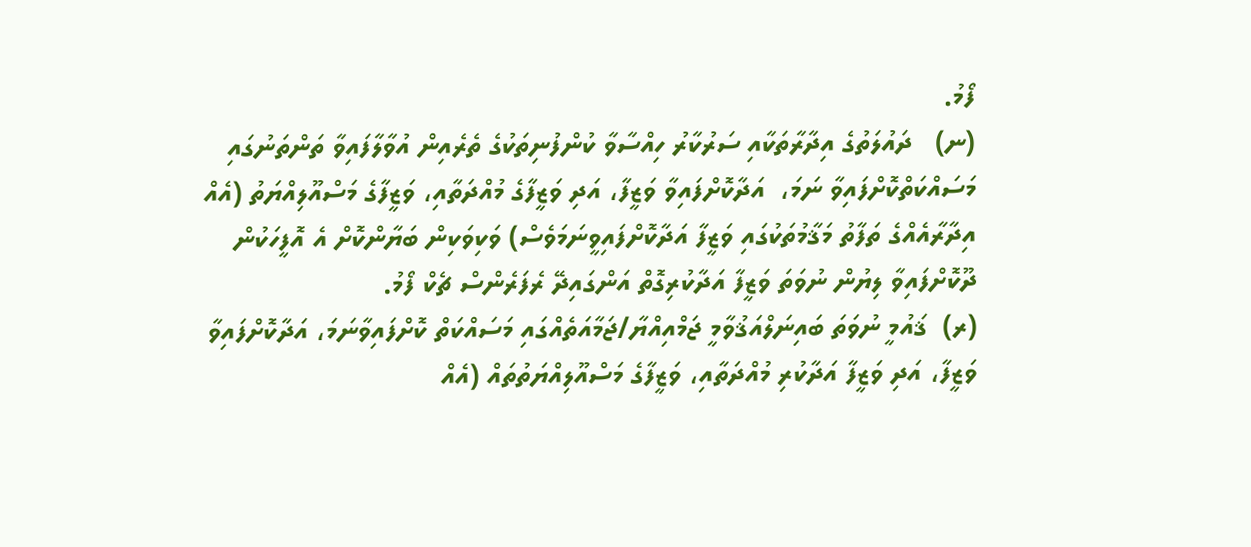ފޯމު.
(ނ)   ދައުލަތުގެ އިދާރާތަކާއި ސަރުކާރު ހިއްސާވާ ކުންފުނިތަކުގެ ތެރެއިން އުވާލާފައިވާ ތަންތަނުގައި މަސައްކަތްކޮށްފައިވާ ނަމަ،  އަދާކޮށްފައިވާ ވަޒީފާ، އަދި ވަޒީފާގެ މުއްދަތާއި، ވަޒީފާގެ މަސްއޫލިއްޔަތު (އެއް އިދާރާއެއްގެ ތަފާތު މަޤާމުތަކުގައި ވަޒީފާ އަދާކޮށްފައިވީނަމަވެސް) ވަކިވަކިން ބަޔާންކޮށް އެ އޮފީހަކުން ދޫކޮށްފައިވާ ލިޔުން ނުވަތަ ވަޒީފާ އަދާކުރިގޮތް އަންގައިދޭ ރެފަރެންސް ޗެކް ފޯމު.
(ރ)  ޤައުމީ ނުވަތަ ބައިނަލްއަޤުވާމީ ޖަމްއިއްޔާ/ޖަމާއަތެއްގައި މަސައްކަތް ކޮށްފައިވާނަމަ، އަދާކޮށްފައިވާ ވަޒީފާ، އަދި ވަޒީފާ އަދާކުރި މުއްދަތާއި، ވަޒީފާގެ މަސްއޫލިއްޔަތުތައް (އެއް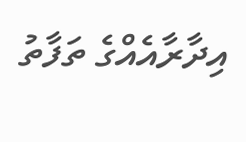އިދާރާއެއްގެ ތަފާތު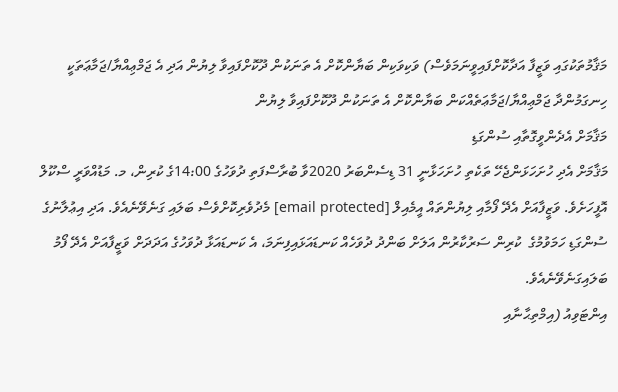މަޤާމުތަކުގައި ވަޒީފާ އަދާކޮށްފައިވީނަމަވެސް) ވަކިވަކިން ބަޔާންކޮށް އެ ތަނަކުން ދޫކޮށްފައިވާ ލިޔުން އަދި އެ ޖަމްޢިއްޔާ/ޖަމާޢަތަކީ ހިނގަމުންދާ ޖަމްޢިއްޔާ/ޖަމާޢަތެއްކަން ބަޔާންކޮށް އެ ތަނަކުން ދޫކޮށްފައިވާ ލިޔުން
މަޤާމަށް އެދެންވީގޮތާއި ސުންގަޑި
މަޤާމަށް އެދި ހުށަހަޅަންޖެހޭ ތަކެތި ހުށަހަޅާނީ 31 ޑިސެންބަރު 2020ވާ ބުރާސްފަތި ދުވަހުގެ 14:00ގެ ކުރިން، މ. މަޑުއްވަރީ ސްކޫލް އޮފީހަށެވެ. ވަޒީފާއަށް އެދޭ ފޯމާއި ލިޔުންތައް އީމެއިލް [email protected] މެދުވެރިކޮށްވެސް ބަލައި ގަނެވޭނެއެވެ. އަދި އިޢުލާނުގެ ސުންގަޑި ހަމަވުމުގެ  ކުރިން ސަރުކާރުން އަލަށް ބަންދު ދުވަހެއް ކަނޑައަޅައިފިނަމަ، އެ ކަނޑައަޅާ ދުވަހުގެ އަދަދަށް ވަޒީފާއަށް އެދޭ ފޯމު ބަލައިގަނެވޭނެއެވެ.
އިންޓަވިއު (އިމްތިޙާނާއި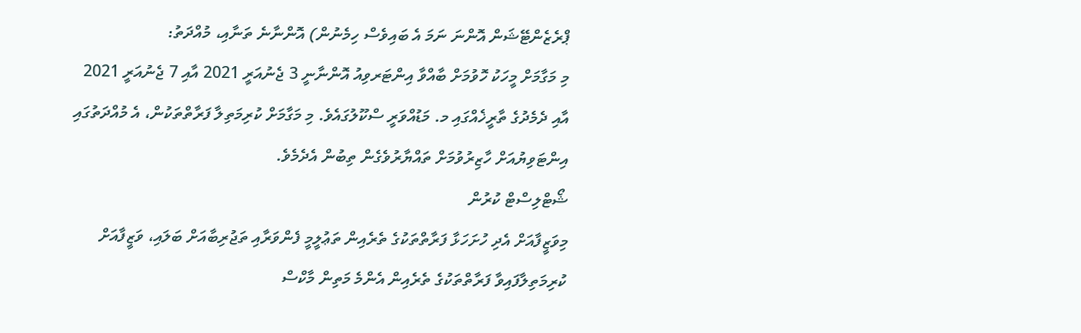ޕްރެޒެންޓޭޝަން އޮންނަ ނަމަ އެ ބައިވެސް ހިމެނުން) އޮންނާނެ ތަނާއި، މުއްދަތު:
މި މަގާމަށް މީހަކު ހޮވުމަށް ބާއްވާ އިންޓަރވިއު އޮންނާނީ 3 ޖެނުއަރީ 2021 އާއި 7 ޖެނުއަރީ 2021 އާއި ދެމެދުގެ ތާރީޚެއްގައި މ. މަޑުއްވަރީ ސްކޫލުގައެވެ. މި މަގާމަށް ކުރިމަތިލާ ފަރާތްތަކުން، އެ މުއްދަތުގައި އިންޓަވިޔުއަށް ހާޒިރުވުމަށް ތައްޔާރުވެގެން ތިބުން އެދެމެވެ.
ޝޯޓްލިސްޓް ކުރުން
މިވަޒީފާއަށް އެދި ހުށަހަޅާ ފަރާތްތަކުގެ ތެރެއިން ތަޢުލީމީ ފެންވަރާއި ތަޖުރިބާއަށް ބަލައި، ވަޒީފާއަށް ކުރިމަތިލާފައިވާ ފަރާތްތަކުގެ ތެރެއިން އެންމެ މަތިން މާކްސް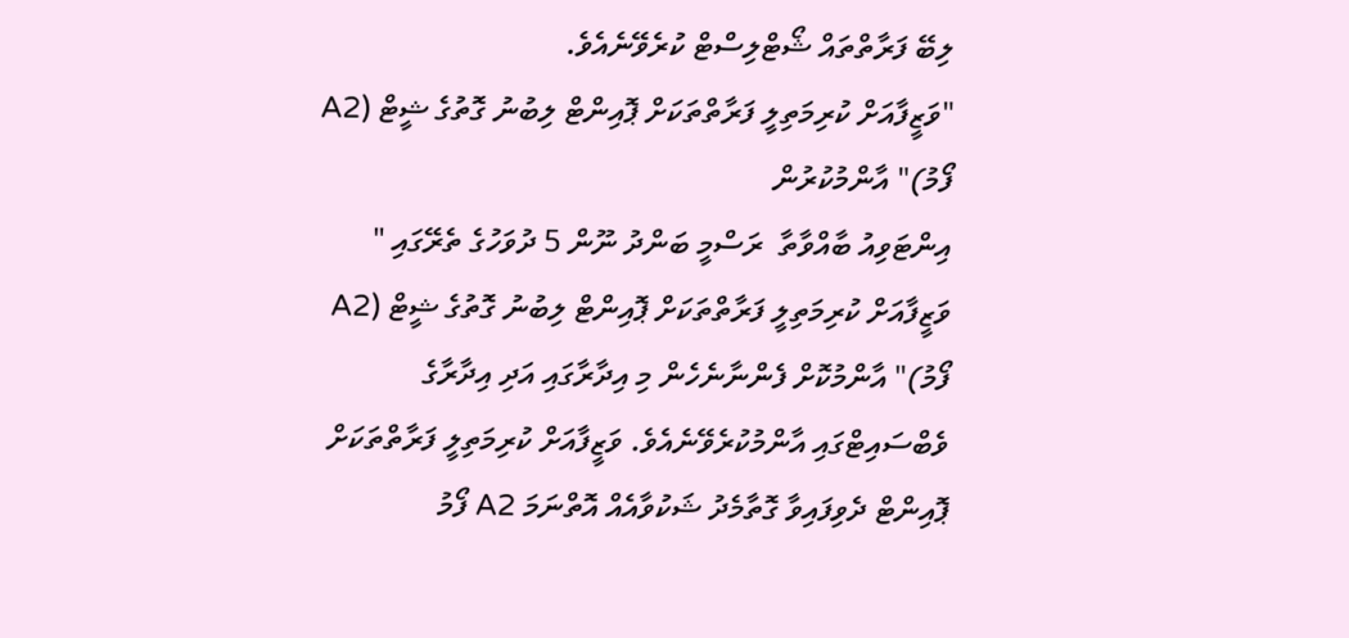ލިބޭ ފަރާތްތައް ޝޯޓްލިސްޓް ކުރެވޭނެއެވެ.
"ވަޒީފާއަށް ކުރިމަތިލީ ފަރާތްތަކަށް ޕޮއިންޓް ލިބުނު ގޮތުގެ ޝީޓް (A2 ފޯމު)" އާންމުކުރުން
އިންޓަވިއު ބާއްވާތާ  ރަސްމީ ބަންދު ނޫން 5 ދުވަހުގެ ތެރޭގައި " ވަޒީފާއަށް ކުރިމަތިލީ ފަރާތްތަކަށް ޕޮއިންޓް ލިބުނު ގޮތުގެ ޝީޓް (A2 ފޯމު)" އާންމުކޮށް ފެންނާނެހެން މި އިދާރާގައި އަދި އިދާރާގެ ވެބްސައިޓްގައި އާންމުކުރެވޭނެއެވެ. ވަޒީފާއަށް ކުރިމަތިލީ ފަރާތްތަކަށް ޕޮއިންޓް ދެވިފައިވާ ގޮތާމެދު ޝަކުވާއެއް އޮތްނަމަ A2 ފޯމު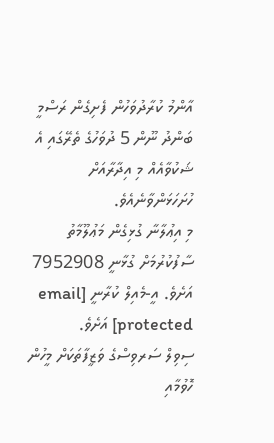އާންމު ކުރާދުވަހުން ފެށިގެން ރަސްމީ ބަންދު ނޫން 5 ދުވަހުގެ ތެރޭގައި އެ ޝަކުވާއެއް މި އިދާރާއަށް ހުށަހަޅަންވާނެއެވެ.
މި އިޢުލާނާ ގުޅިގެން މަޢުލޫމާތު ސާފުކުރުމަށް ގުޅާނީ 7952908 އަށެވެ. އީ-މެއިލް ކުރާނީ [email protected] އަށެވެ.
ސިވިލް ސަރވިސްގެ ވަޒީފާތަކަށް މީހުން ހޮވުމާއި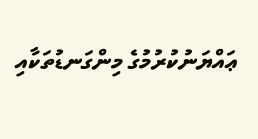ޢައްޔަނުކުރުމުގެ މިންގަނޑުތަކާއި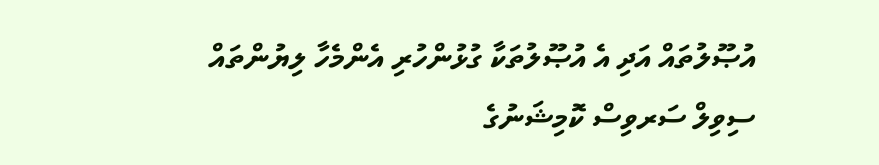އުޞޫލުތައް އަދި އެ އުޞޫލުތަކާ ގުޅުންހުރި އެންމެހާ ލިޔުންތައް ސިވިލް ސަރވިސް ކޮމިޝަނުގެ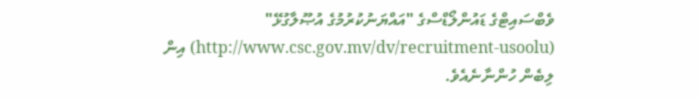ވެބްސައިޓްގެ ޑައުންލޯޑްސްގެ "އައްޔަނުކުރުމުގެ އުޞޫލާގުޅޭ" (http://www.csc.gov.mv/dv/recruitment-usoolu) އިން ލިބެން ހުންނާނެއެވެ.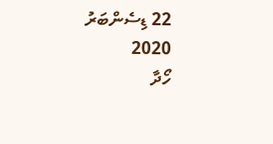22 ޑިސެންބަރު 2020
ހޯދާ